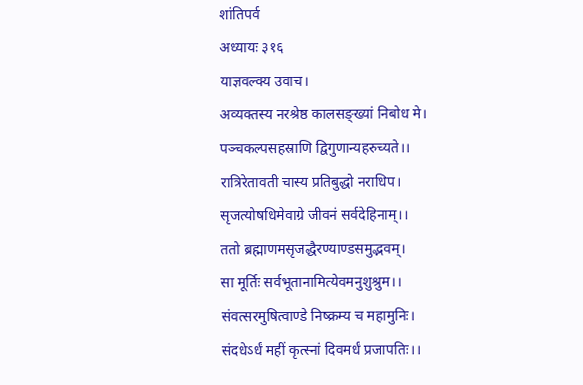शांतिपर्व
अध्यायः ३१६
याज्ञवल्क्य उवाच।
अव्यक्तस्य नरश्रेष्ठ कालसङ्ख्यां निबोध मे।
पञ्चकल्पसहस्राणि द्विगुणान्यहरुच्यते।।
रात्रिरेतावती चास्य प्रतिबुद्धो नराधिप।
सृजत्योषधिमेवाग्रे जीवनं सर्वदेहिनाम्।।
ततो ब्रह्माणमसृजद्धैरण्याण्डसमुद्भवम्।
सा मूर्तिः सर्वभूतानामित्येवमनुशुश्रुम।।
संवत्सरमुषित्वाण्डे निष्क्रम्य च महामुनिः।
संदधेऽर्धं महीं कृत्स्नां दिवमर्धं प्रजापतिः।।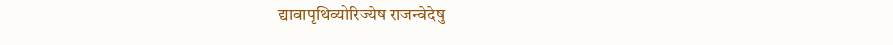द्यावापृथिव्योरिज्येष राजन्वेदेषु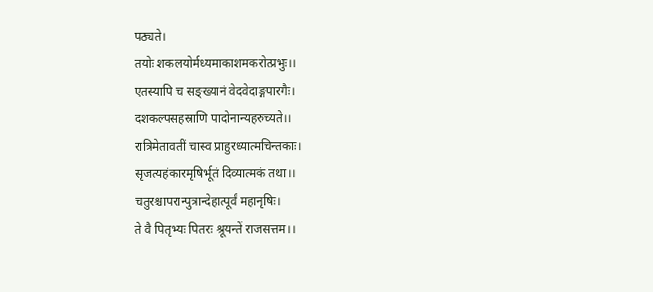पठ्यते।
तयोः शकलयोर्मध्यमाकाशमकरोत्प्रभुः।।
एतस्यापि च सङ्ख्यानं वेदवेदाङ्गपारगैः।
दशकल्पसहस्राणि पादोनान्यहरुच्यते।।
रात्रिमेतावतीं चास्व प्राहुरध्यात्मचिन्तकाः।
सृजत्यहंकारमृषिर्भूतं दिव्यात्मकं तथा।।
चतुरश्चापरान्पुत्रान्देहात्पूर्वं महानृषिः।
ते वै पितृभ्यः पितरः श्रूयन्तें राजसत्तम।।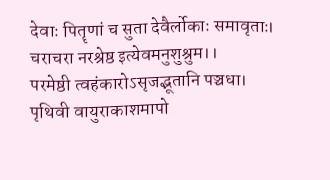देवाः पितॄणां च सुता देवैर्लोकाः समावृताः।
चराचरा नरश्रेष्ठ इत्येवमनुशुश्रुम।।
परमेष्ठी त्वहंकारोऽसृजद्भूतानि पञ्चधा।
पृथिवी वायुराकाशमापो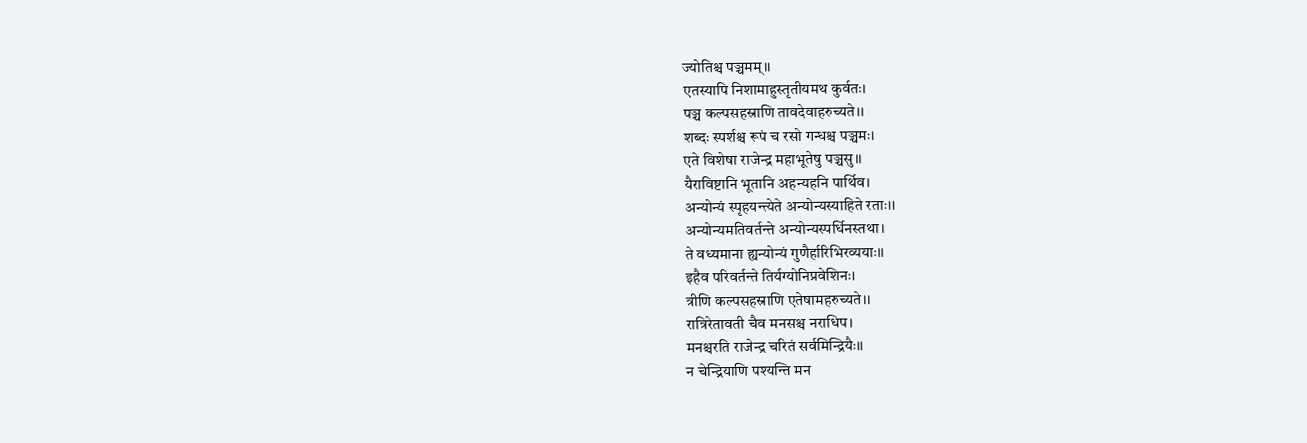ज्योतिश्च पञ्चमम्।।
एतस्यापि निशामाहुस्तृतीयमथ कुर्वतः।
पञ्च कल्पसहस्राणि तावदेवाहरुच्यते।।
शब्दः स्पर्शश्च रूपं च रसो गन्धश्च पञ्चमः।
एते विशेषा राजेन्द्र महाभूतेषु पञ्चसु।।
यैराविष्टानि भूतानि अहन्यहनि पार्थिव।
अन्योन्यं स्पृहयन्त्येते अन्योन्यस्याहिते रताः।।
अन्योन्यमतिवर्तन्ते अन्योन्यस्पर्धिनस्तथा।
ते वध्यमाना ह्यन्योन्यं गुणैर्हारिभिरव्ययाः।।
इहैव परिवर्तन्ते तिर्यग्योनिप्रवेशिनः।
त्रीणि कल्पसहस्राणि एतेषामहरुच्यते।।
रात्रिरेतावती चैव मनसश्च नराधिप।
मनश्चरति राजेन्द्र चरितं सर्वमिन्द्रियैः।।
न चेन्द्रियाणि पश्यन्ति मन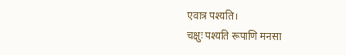एवात्र पश्यति।
चक्षुः पश्यति रूपाणि मनसा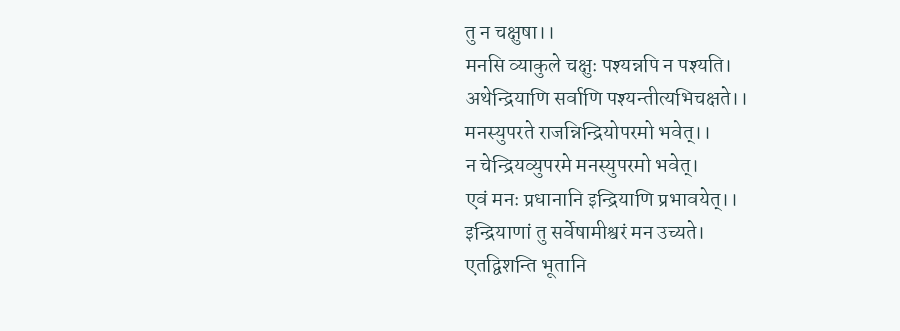तु न चक्षुषा।।
मनसि व्याकुले चक्षुः पश्यन्नपि न पश्यति।
अथेन्द्रियाणि सर्वाणि पश्यन्तीत्यभिचक्षते।।
मनस्युपरते राजन्निन्द्रियोपरमो भवेत्।।
न चेन्द्रियव्युपरमे मनस्युपरमो भवेत्।
एवं मनः प्रधानानि इन्द्रियाणि प्रभावयेत्।।
इन्द्रियाणां तु सर्वेषामीश्वरं मन उच्यते।
एतद्विशन्ति भूतानि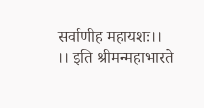सर्वाणीह महायशः।।
।। इति श्रीमन्महाभारते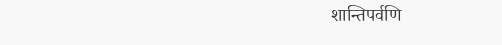शान्तिपर्वणि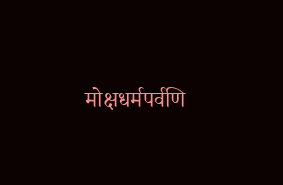मोक्षधर्मपर्वणि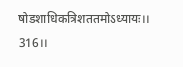षोडशाधिकत्रिशततमोऽध्यायः।। 316।।